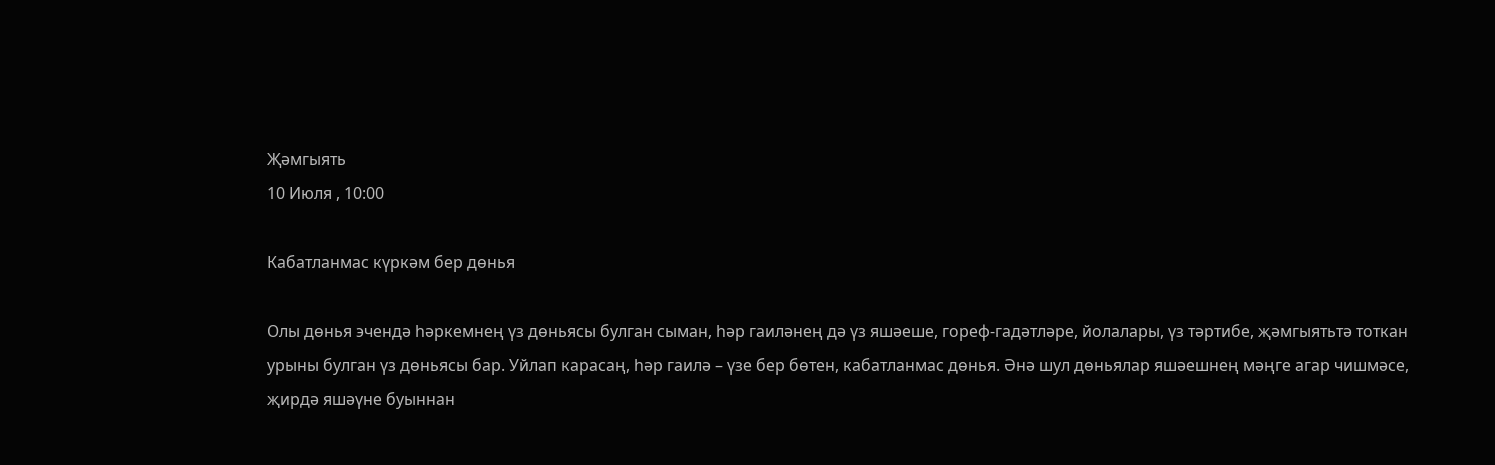Җәмгыять
10 Июля , 10:00

Кабатланмас күркәм бер дөнья

Олы дөнья эчендә һәркемнең үз дөньясы булган сыман, һәр гаиләнең дә үз яшәеше, гореф-гадәтләре, йолалары, үз тәртибе, җәмгыятьтә тоткан урыны булган үз дөньясы бар. Уйлап карасаң, һәр гаилә – үзе бер бөтен, кабатланмас дөнья. Әнә шул дөньялар яшәешнең мәңге агар чишмәсе,  җирдә яшәүне буыннан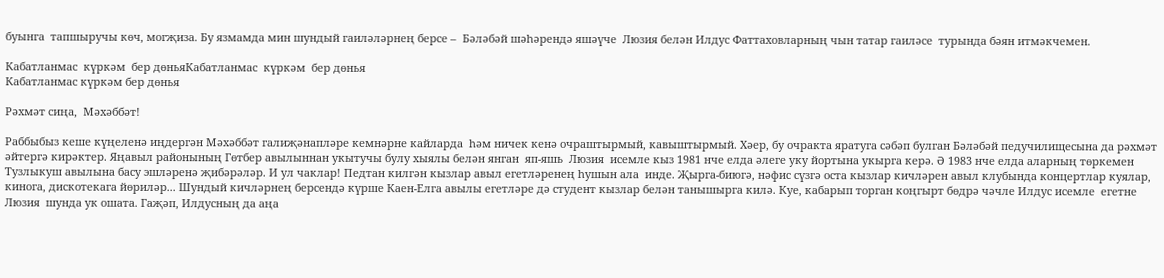буынга  тапшыручы көч, могҗиза. Бу язмамда мин шундый гаиләләрнең берсе –  Бәләбәй шәһәрендә яшәүче  Люзия белән Илдус Фаттаховларның чын татар гаиләсе  турында бәян итмәкчемен.

Кабатланмас  күркәм  бер дөньяКабатланмас  күркәм  бер дөнья
Кабатланмас күркәм бер дөнья

Рәхмәт сиңа,  Мәхәббәт!

Раббыбыз кеше күңеленә иңдергән Мәхәббәт галиҗәнапләре кемнәрне кайларда  һәм ничек кенә очраштырмый, кавыштырмый. Хәер, бу очракта яратуга сәбәп булган Бәләбәй педучилищесына да рәхмәт әйтергә кирәктер. Яңавыл районының Гөтбер авылыннан укытучы булу хыялы белән янган  яп-яшь  Люзия  исемле кыз 1981 нче елда әлеге уку йортына укырга керә. Ә 1983 нче елда аларның төркемен Тузлыкуш авылына басу эшләренә җибәрәләр. И ул чаклар! Педтан килгән кызлар авыл егетләренең һушын ала  инде. Җырга-биюгә, нәфис сүзгә оста кызлар кичләрен авыл клубында концертлар куялар, кинога, дискотекага йөриләр... Шундый кичләрнең берсендә күрше Каен-Елга авылы егетләре дә студент кызлар белән танышырга килә. Куе, кабарып торган коңгырт бөдрә чәчле Илдус исемле  егетне Люзия  шунда ук ошата. Гаҗәп, Илдусның да аңа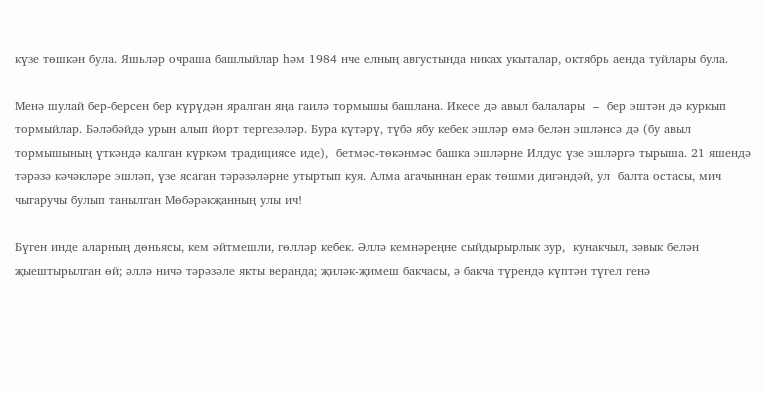күзе төшкән була. Яшьләр очраша башлыйлар һәм 1984 нче елның августында никах укыталар, октябрь аенда туйлары була.

Менә шулай бер-берсен бер күрүдән яралган яңа гаилә тормышы башлана. Икесе дә авыл балалары  –  бер эштән дә куркып тормыйлар. Бәләбәйдә урын алып йорт тергезәләр. Бура күтәрү, түбә ябу кебек эшләр өмә белән эшләнсә дә (бу авыл тормышының үткәндә калган күркәм традициясе иде),  бетмәс-төкәнмәс башка эшләрне Илдус үзе эшләргә тырыша. 21 яшендә тәрәзә кәчәкләре эшләп, үзе ясаган тәрәзәләрне утыртып куя. Алма агачыннан ерак төшми дигәндәй, ул  балта остасы, мич чыгаручы булып танылган Мөбәрәкҗанның улы ич!

Бүген инде аларның дөньясы, кем әйтмешли, гөлләр кебек. Әллә кемнәреңне сыйдырырлык зур,  кунакчыл, зәвык белән җыештырылган өй; әллә ничә тәрәзәле якты веранда; җиләк-җимеш бакчасы, ә бакча түрендә күптән түгел генә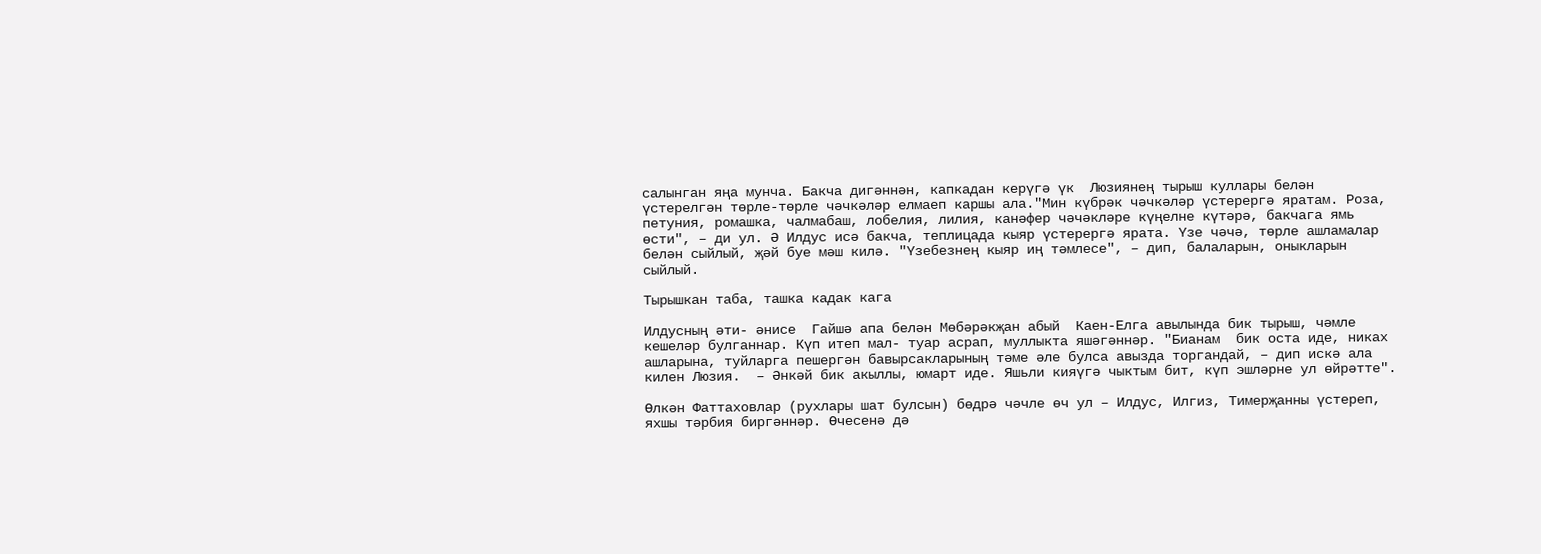салынган яңа мунча. Бакча дигәннән, капкадан керүгә үк  Люзиянең тырыш куллары белән үстерелгән төрле-төрле чәчкәләр елмаеп каршы ала."Мин күбрәк чәчкәләр үстерергә яратам. Роза, петуния, ромашка, чалмабаш, лобелия, лилия, канәфер чәчәкләре күңелне күтәрә, бакчага ямь өсти", – ди ул. Ә Илдус исә бакча, теплицада кыяр үстерергә ярата. Үзе чәчә, төрле ашламалар белән сыйлый, җәй буе мәш килә. "Үзебезнең кыяр иң тәмлесе", – дип, балаларын, оныкларын сыйлый.

Тырышкан таба, ташка кадак кага

Илдусның әти- әнисе  Гайшә апа белән Мөбәрәкҗан абый  Каен-Елга авылында бик тырыш, чәмле кешеләр булганнар. Күп итеп мал- туар асрап, муллыкта яшәгәннәр. "Бианам  бик оста иде, никах ашларына, туйларга пешергән бавырсакларының тәме әле булса авызда торгандай, – дип искә ала килен Люзия.  – Әнкәй бик акыллы, юмарт иде. Яшьли кияүгә чыктым бит, күп эшләрне ул өйрәтте".

Өлкән Фаттаховлар (рухлары шат булсын) бөдрә чәчле өч ул – Илдус, Илгиз, Тимерҗанны үстереп, яхшы тәрбия биргәннәр. Өчесенә дә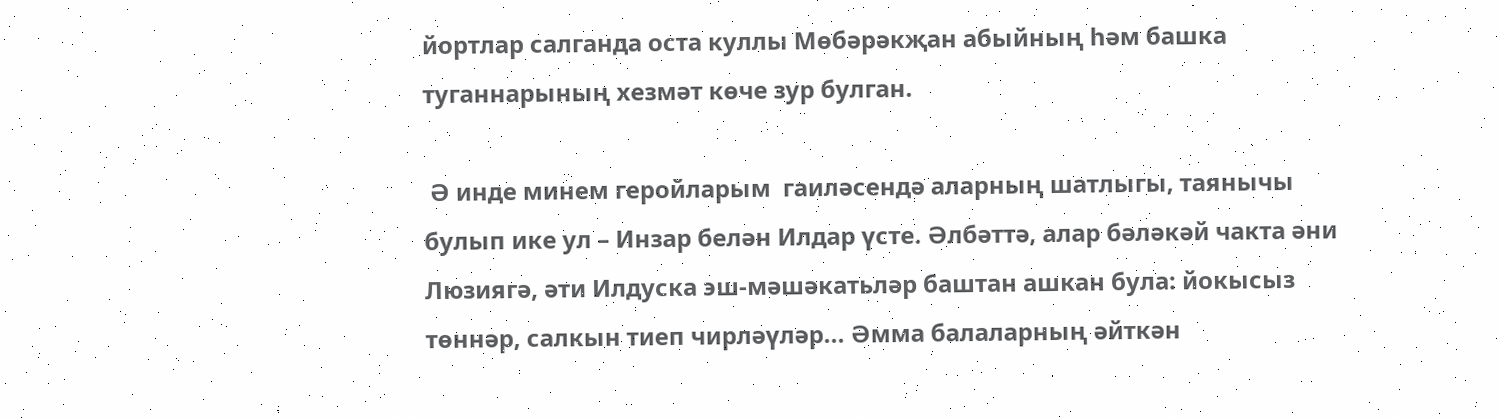йортлар салганда оста куллы Мөбәрәкҗан абыйның һәм башка туганнарының хезмәт көче зур булган.

 Ә инде минем геройларым  гаиләсендә аларның шатлыгы, таянычы булып ике ул – Инзар белән Илдар үсте. Әлбәттә, алар бәләкәй чакта әни Люзиягә, әти Илдуска эш-мәшәкатьләр баштан ашкан була: йокысыз төннәр, салкын тиеп чирләүләр... Әмма балаларның әйткән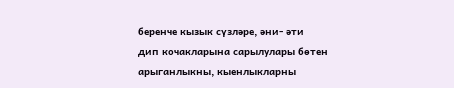беренче кызык сүзләре, әни- әти  дип кочакларына сарылулары бөтен арыганлыкны, кыенлыкларны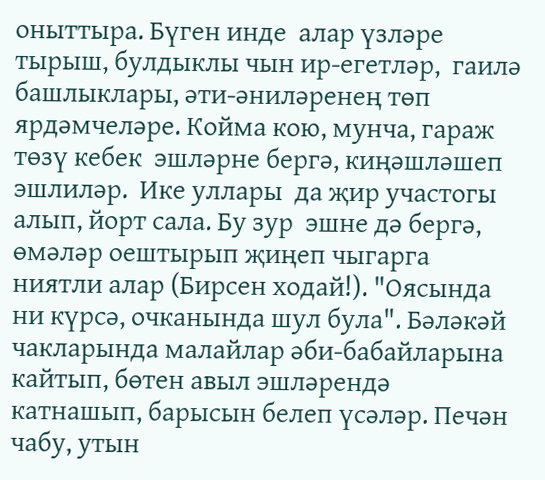оныттыра. Бүген инде  алар үзләре тырыш, булдыклы чын ир-егетләр,  гаилә башлыклары, әти-әниләренең төп ярдәмчеләре. Койма кою, мунча, гараж  төзү кебек  эшләрне бергә, киңәшләшеп эшлиләр.  Ике уллары  да җир участогы алып, йорт сала. Бу зур  эшне дә бергә, өмәләр оештырып җиңеп чыгарга ниятли алар (Бирсен ходай!). "Оясында ни күрсә, очканында шул була". Бәләкәй чакларында малайлар әби-бабайларына кайтып, бөтен авыл эшләрендә катнашып, барысын белеп үсәләр. Печән чабу, утын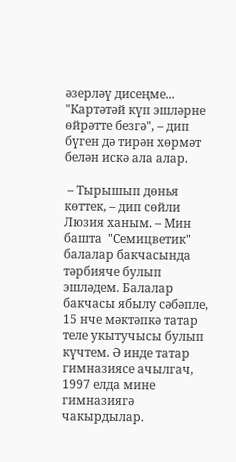әзерләү дисеңме... "Картәтәй күп эшләрне өйрәтте безгә", – дип  бүген дә тирән хөрмәт белән искә ала алар.

 – Тырышып дөнья көттек, – дип сөйли Люзия ханым. – Мин башта  "Семицветик" балалар бакчасында тәрбияче булып эшләдем. Балалар бакчасы ябылу сәбәпле, 15 нче мәктәпкә татар теле укытучысы булып күчтем. Ә инде татар гимназиясе ачылгач, 1997 елда мине гимназиягә чакырдылар.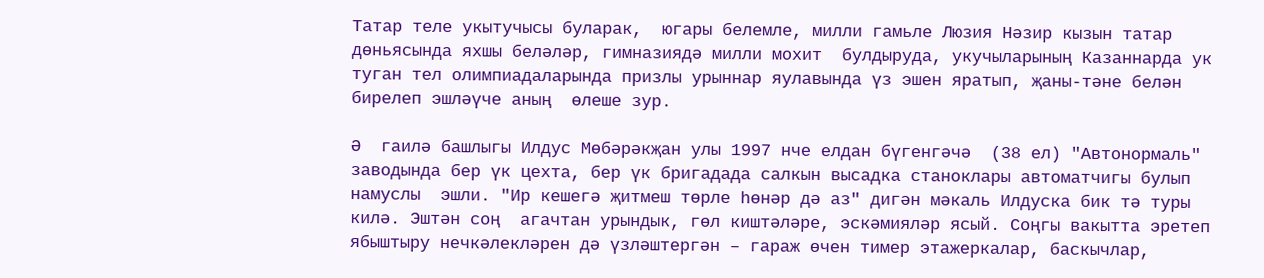Татар теле укытучысы буларак,  югары белемле, милли гамьле Люзия Нәзир кызын татар дөньясында яхшы беләләр, гимназиядә милли мохит  булдыруда, укучыларының Казаннарда ук туган тел олимпиадаларында призлы урыннар яулавында үз эшен яратып, җаны-тәне белән бирелеп эшләүче аның  өлеше зур.

Ә  гаилә башлыгы Илдус Мөбәрәкҗан улы 1997 нче елдан бүгенгәчә  (38 ел) "Автонормаль" заводында бер үк цехта, бер үк бригадада салкын высадка станоклары автоматчигы булып намуслы  эшли. "Ир кешегә җитмеш төрле һөнәр дә аз" дигән мәкаль Илдуска бик тә туры килә. Эштән соң  агачтан урындык, гөл киштәләре, эскәмияләр ясый. Соңгы вакытта эретеп ябыштыру нечкәлекләрен дә үзләштергән – гараж өчен тимер этажеркалар, баскычлар,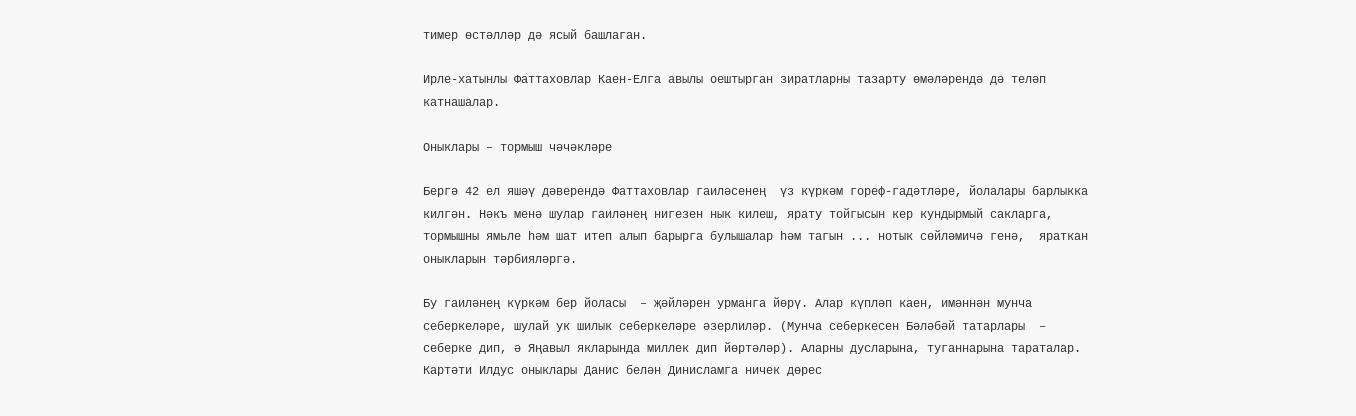тимер өстәлләр дә ясый башлаган.

Ирле-хатынлы Фаттаховлар Каен-Елга авылы оештырган зиратларны тазарту өмәләрендә дә теләп катнашалар.

Оныклары – тормыш чәчәкләре

Бергә 42 ел яшәү дәверендә Фаттаховлар гаиләсенең  үз күркәм гореф-гадәтләре, йолалары барлыкка килгән. Нәкъ менә шулар гаиләнең нигезен нык килеш, ярату тойгысын кер кундырмый сакларга, тормышны ямьле һәм шат итеп алып барырга булышалар һәм тагын ... нотык сөйләмичә генә,  яраткан оныкларын тәрбияләргә.

Бу гаиләнең күркәм бер йоласы  – җәйләрен урманга йөрү. Алар күпләп каен, имәннән мунча себеркеләре, шулай ук шилык себеркеләре әзерлиләр. (Мунча себеркесен Бәләбәй татарлары  –  себерке дип, ә Яңавыл якларында миллек дип йөртәләр). Аларны дусларына, туганнарына тараталар. Картәти Илдус оныклары Данис белән Динисламга ничек дөрес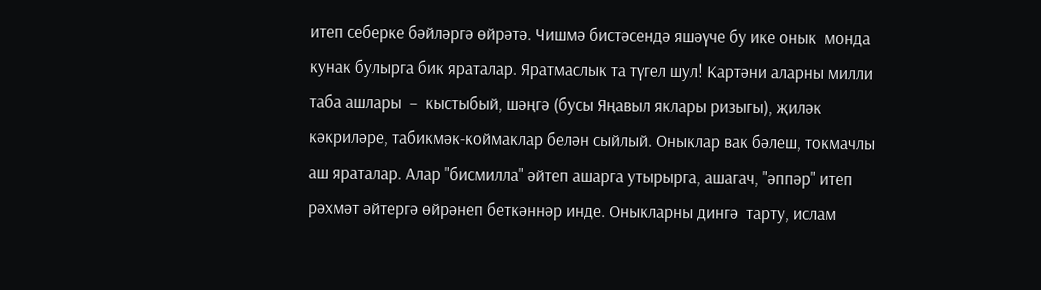итеп себерке бәйләргә өйрәтә. Чишмә бистәсендә яшәүче бу ике онык  монда кунак булырга бик яраталар. Яратмаслык та түгел шул! Картәни аларны милли таба ашлары  –  кыстыбый, шәңгә (бусы Яңавыл яклары ризыгы), җиләк кәкриләре, табикмәк-коймаклар белән сыйлый. Оныклар вак бәлеш, токмачлы аш яраталар. Алар "бисмилла" әйтеп ашарга утырырга, ашагач, "әппәр" итеп рәхмәт әйтергә өйрәнеп беткәннәр инде. Оныкларны дингә  тарту, ислам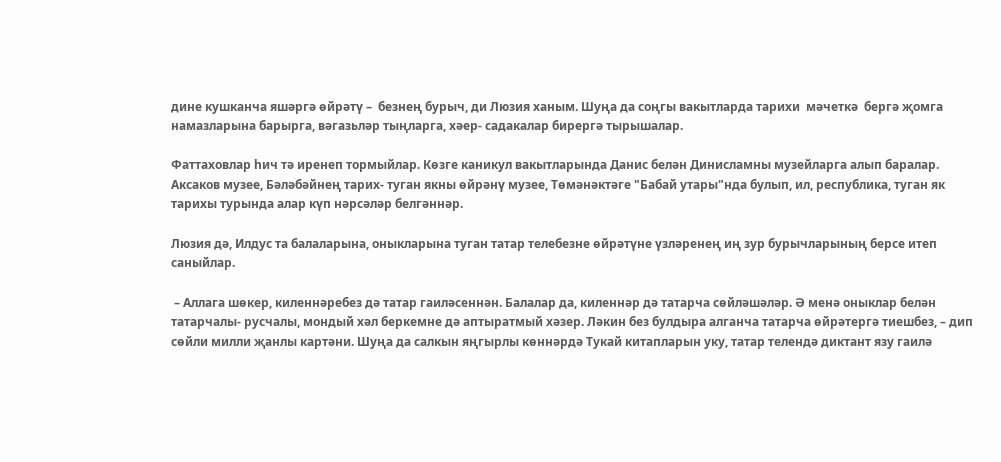дине кушканча яшәргә өйрәтү –  безнең бурыч, ди Люзия ханым. Шуңа да соңгы вакытларда тарихи  мәчеткә  бергә җомга намазларына барырга, вәгазьләр тыңларга, хәер- садакалар бирергә тырышалар.

Фаттаховлар һич тә иренеп тормыйлар. Көзге каникул вакытларында Данис белән Динисламны музейларга алып баралар. Аксаков музее, Бәләбәйнең тарих- туган якны өйрәнү музее, Төмәнәктәге "Бабай утары"нда булып, ил, республика, туган як тарихы турында алар күп нәрсәләр белгәннәр.

Люзия дә, Илдус та балаларына, оныкларына туган татар телебезне өйрәтүне үзләренең иң зур бурычларының берсе итеп саныйлар.

 – Аллага шөкер, киленнәребез дә татар гаиләсеннән. Балалар да, киленнәр дә татарча сөйләшәләр. Ә менә оныклар белән татарчалы- русчалы, мондый хәл беркемне дә аптыратмый хәзер. Ләкин без булдыра алганча татарча өйрәтергә тиешбез, – дип сөйли милли җанлы картәни. Шуңа да салкын яңгырлы көннәрдә Тукай китапларын уку, татар телендә диктант язу гаилә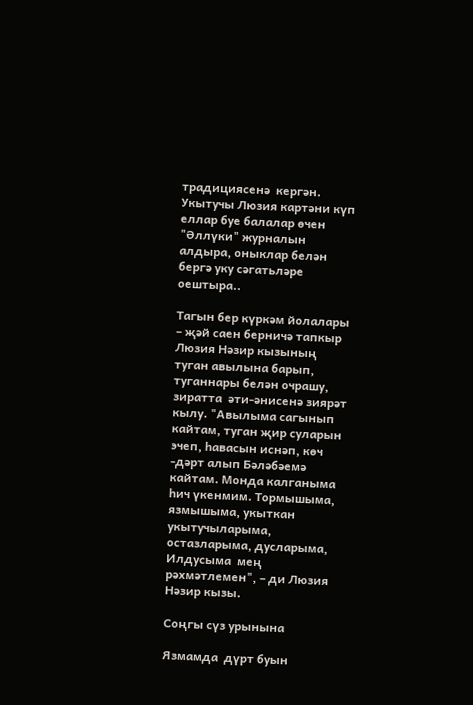традициясенә  кергән. Укытучы Люзия картәни күп еллар буе балалар өчен  "Әллүки" журналын алдыра, оныклар белән бергә уку сәгатьләре оештыра..

Тагын бер күркәм йолалары – җәй саен берничә тапкыр Люзия Нәзир кызының туган авылына барып, туганнары белән очрашу, зиратта  әти-әнисенә зиярәт кылу. "Авылыма сагынып кайтам, туган җир суларын  эчеп, һавасын иснәп, көч -дәрт алып Бәләбәемә  кайтам. Монда калганыма һич үкенмим. Тормышыма, язмышыма, укыткан укытучыларыма, остазларыма, дусларыма, Илдусыма  мең рәхмәтлемен", – ди Люзия Нәзир кызы.

Соңгы сүз урынына

Язмамда  дүрт буын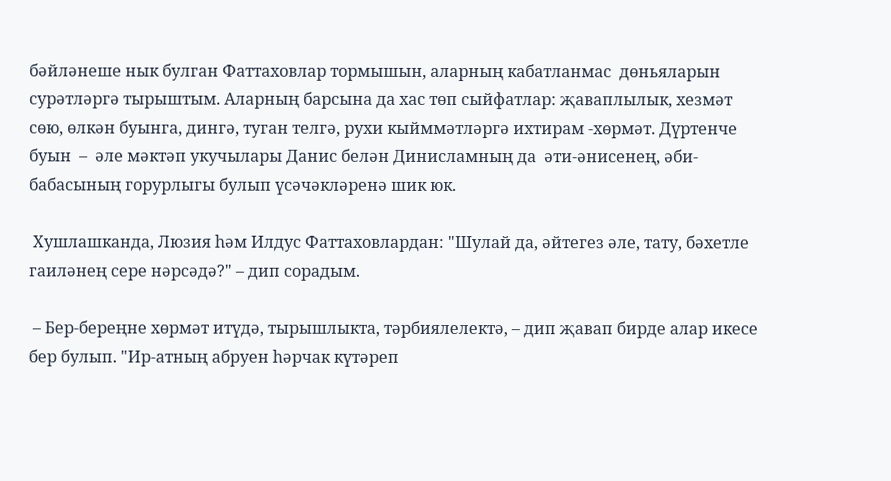бәйләнеше нык булган Фаттаховлар тормышын, аларның кабатланмас  дөньяларын сурәтләргә тырыштым. Аларның барсына да хас төп сыйфатлар: җаваплылык, хезмәт сөю, өлкән буынга, дингә, туган телгә, рухи кыйммәтләргә ихтирам -хөрмәт. Дүртенче буын  –  әле мәктәп укучылары Данис белән Динисламның да  әти-әнисенең, әби-бабасының горурлыгы булып үсәчәкләренә шик юк.

 Хушлашканда, Люзия һәм Илдус Фаттаховлардан: "Шулай да, әйтегез әле, тату, бәхетле гаиләнең сере нәрсәдә?" – дип сорадым.

 – Бер-береңне хөрмәт итүдә, тырышлыкта, тәрбиялелектә, – дип җавап бирде алар икесе бер булып. "Ир-атның абруен һәрчак күтәреп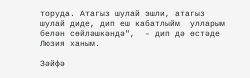торуда. Атагыз шулай эшли, атагыз шулай диде, дип еш кабатлыйм  улларым белән сөйләшкәндә",  – дип дә өстәде Люзия ханым.

Зәйфә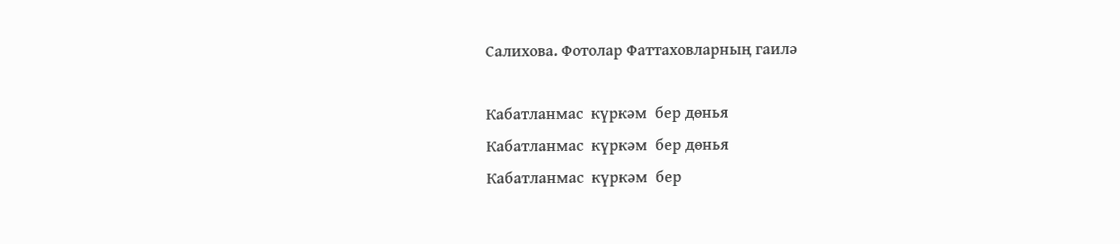Салихова. Фотолар Фаттаховларның гаилә

Кабатланмас  күркәм  бер дөнья
Кабатланмас  күркәм  бер дөнья
Кабатланмас  күркәм  бер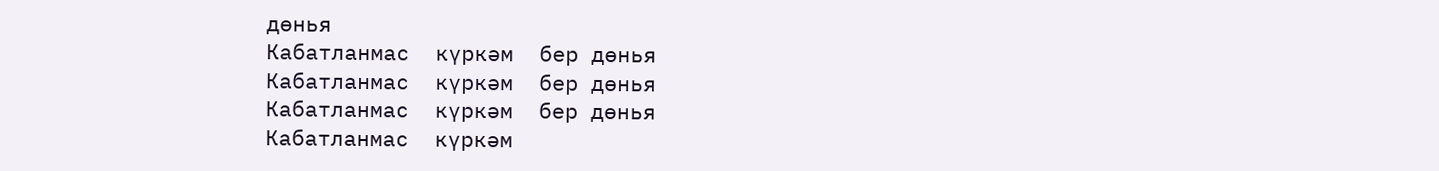дөнья
Кабатланмас  күркәм  бер дөнья
Кабатланмас  күркәм  бер дөнья
Кабатланмас  күркәм  бер дөнья
Кабатланмас  күркәм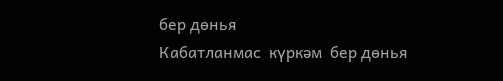бер дөнья
Кабатланмас  күркәм  бер дөнья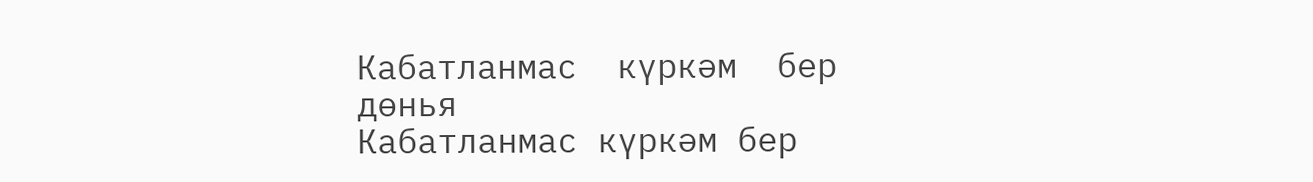Кабатланмас  күркәм  бер дөнья
Кабатланмас күркәм бер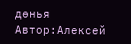дөнья
Автор:Алексей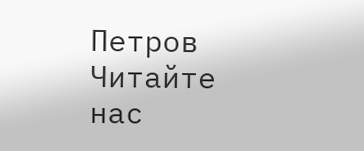Петров
Читайте нас